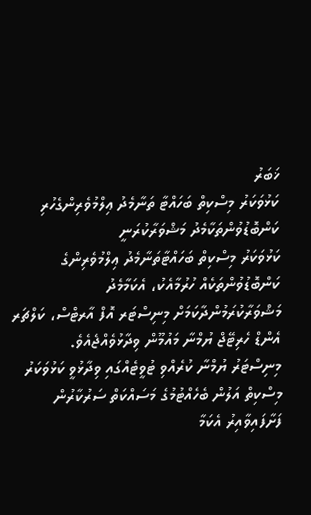ޚަބަރު
ކަޅުވަކަރު މިސްކިތް ބަހައްޓާ ތަނާމެދު ޢިލްމުވެރިންގެހުރި ކަންބޮޑުވުންތަކާމެދު މަޝްވަރާކުރަނީ
ކަޅުވަކަރު މިސްކިތް ބަހައްޓާތަނާމެދު ޢިލްމުވެރިންގެ ކަންބޮޑުވުންތަކެއް ހުރުމާއެކު، އެކަމާމެދު މަޝްވަރާކުރަމުންދާކަމަށް މިނިސްޓަރ އޮފް އާރޓްސް، ކަލްޗަރ އެންޑް ހެރިޓޭޖް ޔުމްނާ މައުމޫން ވިދާޅުވެއްޖެއެވެ.
މިނިސްޓަރު ޔުމްނާ ކުރެއްވި ޓުވީޓެއްގައި ވިދާޅުވީ ކަޅުވަކަރު މިސްކިތް އަލުން ބެހެއްޓުމުގެ މަސައްކަތް ސަރުކާރުން ފަށާފައިވާއިރު އެކަމާ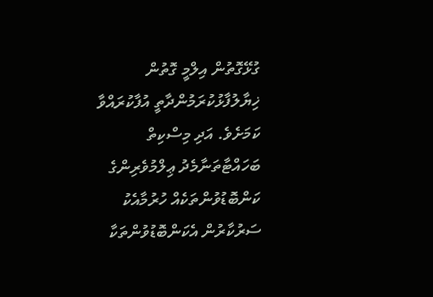ގުޅޭގޮތުން އިލްމީ ގޮތުން ޚިޔާލުފާޅުކުރަމުންދާތީ އުފާކުރައްވާ ކަމަށެވެ. އަދި މިސްކިތް ބަހައްޓާތަނާމެދު ޢިލްމުވެރިންގެ ކަންބޮޑުވުންތަކެއް ހުރުމާއެކު ސަރުކާރުން އެކަންބޮޑުވުންތަކާ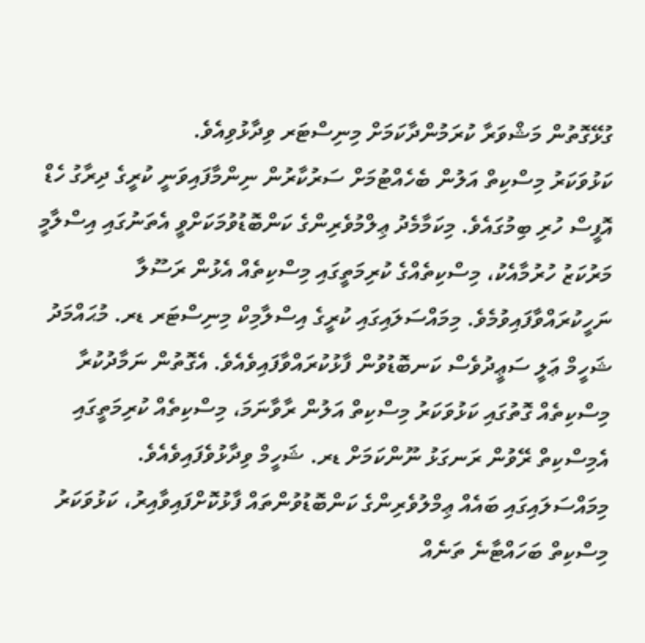ގުޅޭގޮތުން މަޝްވަރާ ކުރަމުންދާކަމަށް މިނިސްޓަރ ވިދާޅުވިއެވެ.
ކަޅުވަކަރު މިސްކިތް އަލުން ބެހެއްޓުމަށް ސަރުކާރުން ނިންމާފައިވަނީ ކުރީގެ ދިރާގު ހެޑް އޮފީސް ހުރި ބިމުގައެވެ. މިކަމާމެދު ޢިލްމުވެރިންގެ ކަންބޮޑުވުމަކަށްވީ އެތަނުގައި އިސްލާމީ މަރުކަޒު ހުރުމާއެކު، މިސްކިތެއްގެ ކުރިމަތީގައި މިސްކިތެއް އެޅުން ރަސޫލާ ނަހީކުރައްވާފައިވުމެވެ. މިމައްސަލައިގައި ކުރީގެ އިސްލާމިކް މިނިސްޓަރ ޑރ. މުޙައްމަދު ޝަހީމް ޢަލީ ސަޢީދުވެސް ކަނބޮޑުވުން ފާޅުކުރައްވާފައިވެއެވެ. އެގޮތުން ނަމާދުކުރާ މިސްކިތެއް ގޮތުގައި ކަޅުވަކަރު މިސްކިތް އަލުން ރާވާނަމަ، މިސްކިތެއް ކުރިމަތީގައި އެމިސްކިތް ރޭވުން ރަނގަޅު ނޫންކަމަށް ޑރ. ޝަހީމް ވިދާޅުވެފައިވެއެވެ.
މިމައްސަލައިގައި ބައެއް ޢިމްލުވެރިންގެ ކަންބޮޑުވުންތައް ފާޅުކޮށްފައިވާއިރު، ކަޅުވަކަރު މިސްކިތް ބަހައްޓާނެ ތަނެއް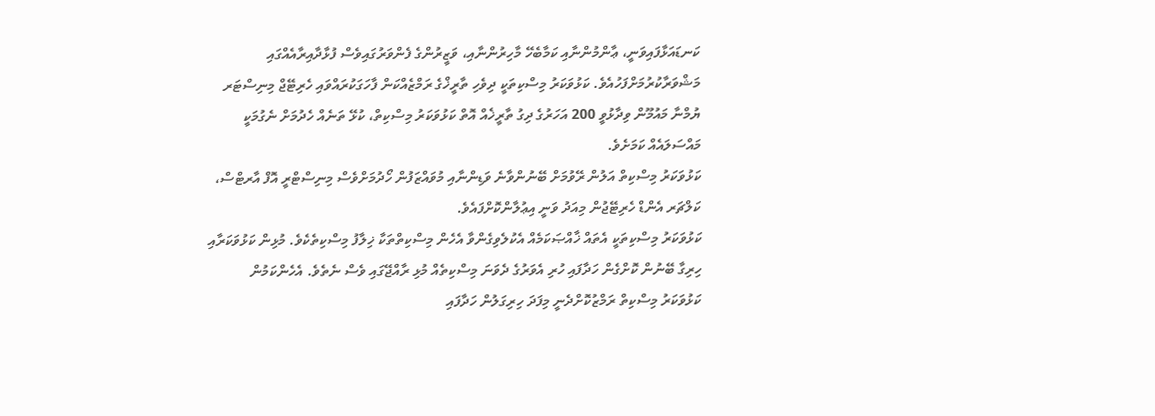ކަނޑައަޅާފައިވަނީ، ޢާންމުންނާއި ކަމާބެހޭ މާހިރުންނާއި، ވަޒީރުންގެ ފެންވަރުގައިވެސް ފުޅާދާއިރާއެއްގައި މަޝްވަރާކުރުމަށްފަހުއެވެ. ކަޅުވަކަރު މިސްކިތަކީ ދިވެހި ތާރީޚްގެ ރަމްޒެއްކަން ފާހަގަކުރައްވައި ހެރިޓޭޖް މިނިސްޓަރ ޔުމްނާ މައުމޫން ވިދާޅުވީ 200 އަހަރުގެ ދިގު ތާރީޚެއް އޮތް ކަޅުވަކަރު މިސްކިތް، ކުޅޭ ތަނެއް ހެދުމަށް ނެގުމަކީ މައްސަލައެއް ކަމަށެވެ.
ކަޅުވަކަރު މިސްކިތް އަލުން ރޭވުމަށް ބޭނުންވާނެ ވަޑިންނާއި މުވައްޒަފުން ހޯދުމަށްވެސް މިނިސްޓްރީ އޮފް އާރޓްސް، ކަލްޗަރ އެންޑް ހެރިޓޭޖުން މިއަދު ވަނީ އިޢުލާންކޮށްފައެވެ.
ކަޅުވަކަރު މިސްކިތަކީ އެތައް ޚާއްޞަކަމެއް އެކުލެވިގެންވާ އެހެން މިސްކިތްތަކާ ޚިލާފު މިސްކިތެކެވެ. މުޅިން ކަޅުވަކަރާއި ހިރިގާ ބޭނުން ކޮށްގެން ހަދާފައި ހުރި އެވަރުގެ ދެވަނަ މިސްކިތެއް މުޅި ރާއްޖޭގައި ވެސް ނެތެވެ. އެހެންކަމުން ކަޅުވަކަރު މިސްކިތް ރަމްޒުކޮށްދެނީ މިފަދަ ހިރިގަލުން ހަދާފައި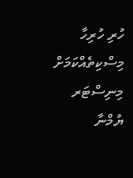ހުރި ހުރިހާ މިސްކިތެއްކަމަށް މިނިސްޓަރ ޔުމްނާ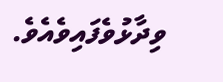ވިދާޅުވެފައިވެއެވެ.